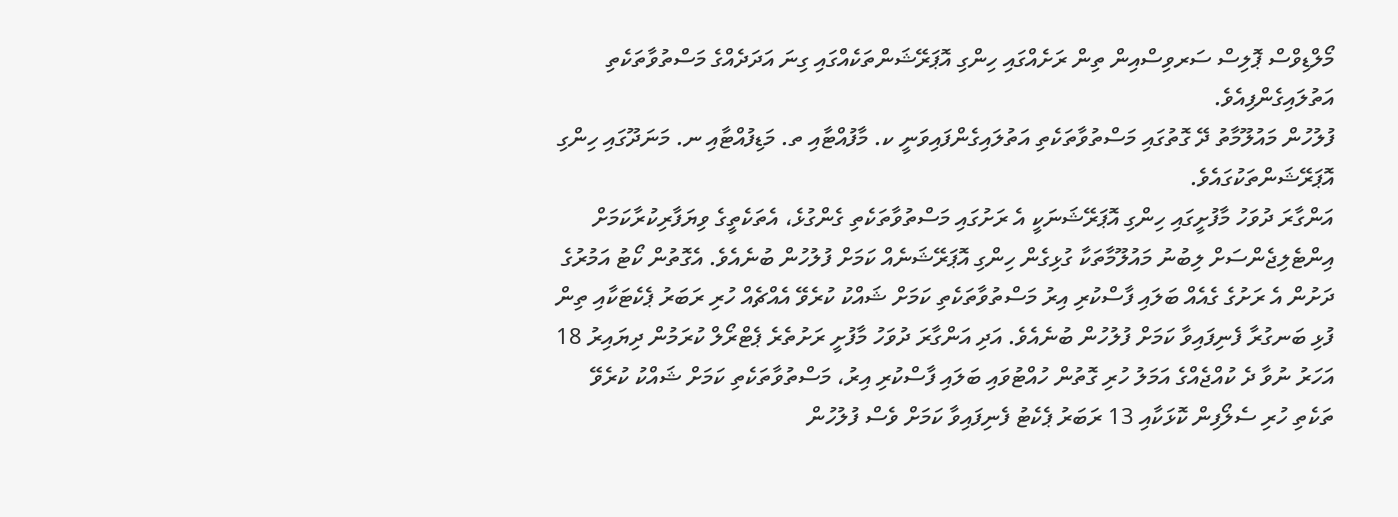މޯލްޑިވްސް ޕޮލިސް ސަރވިސްއިން ތިން ރަށެއްގައި ހިންގި އޮޕަރޭޝަންތަކެއްގައި ގިނަ އަދަދެއްގެ މަސްތުވާތަކެތި އަތުލައިގެންފިއެވެ.
ފުލުހުން މައުލޫމާތު ދޭ ގޮތުގައި މަސްތުވާތަކެތި އަތުލައިގެންފައިވަނީ ކ. މާފުއްޓާއި ތ. މަޑިފުއްޓާއި ނ. މަނަދޫގައި ހިންގި އޮޕަރޭޝަންތަކުގައެވެ.
އަންގާރަ ދުވަހު މާފުށީގައި ހިންގި އޮޕަރޭޝަނަކީ އެ ރަށުގައި މަސްތުވާތަކެތި ގެންގުޅެ، އެތަކެތީގެ ވިޔަފާރިކުރާކަމަށް އިންޓެލިޖެންސަށް ލިބުނު މައުލޫމާތަކާ ގުޅިގެން ހިންގި އޮޕަރޭޝަނެއް ކަމަށް ފުލުހުން ބުނެއެވެ. އެގޮތުން ކޯޓު އަމުރުގެ ދަށުން އެ ރަށުގެ ގެއެއް ބަލައި ފާސްކުރި އިރު މަސްތުވާތަކެތި ކަމަށް ޝައްކު ކުރެވޭ އެއްޗެއް ހުރި ރަބަރު ޕެކެޓަކާއި ތިން ފުޅި ބަނގުރާ ފެނިފައިވާ ކަމަށް ފުލުހުން ބުނެއެވެ. އަދި އަންގާރަ ދުވަހު މާފުށީ ރަށުތެރެ ޕެޓްރޯލް ކުރަމުން ދިޔައިރު 18 އަހަރު ނުވާ ދެ ކުއްޖެއްގެ އަމަލު ހުރި ގޮތުން ހުއްޓުވައި ބަލައި ފާސްކުރި އިރު، މަސްތުވާތަކެތި ކަމަށް ޝައްކު ކުރެވޭ ތަކެތި ހުރި ސެލޯފިން ކޮޅަކާއި 13 ރަބަރު ޕެކެޓު ފެނިފައިވާ ކަމަށް ވެސް ފުލުހުން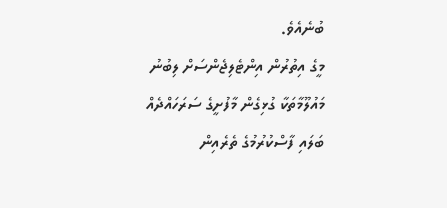ބުނެއެވެ.
މީގެ އިތުރުން އިންޓެލިޖެންސަށް ލިބުނު މައުލޫމާތަކާ ގުޅިގެން މާފުށީގެ ސަރަހައްދެއް ބަލައި ފާސްކުރުމުގެ ތެރެއިން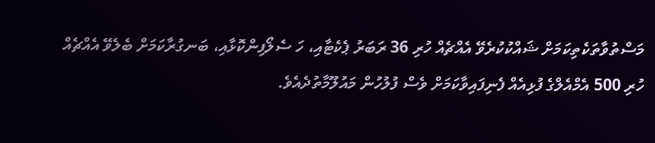މަސްތުވާތަކެތިކަމަށް ޝައްކުކުރެވޭ އެއްޗެއް ހުރި 36 ރަބަރު ޕެކެޓާއި، ހަ ސެލޯފިންކޮޅާއި، ބަނގުރާކަމަށް ބެލެވޭ އެއްޗެއް ހުރި 500 އެމްއެލްގެ ފުޅިއެއް ފެނިފައިވާކަމަށް ވެސް ފުލުހުން މައުލޫމާތުދެއެވެ.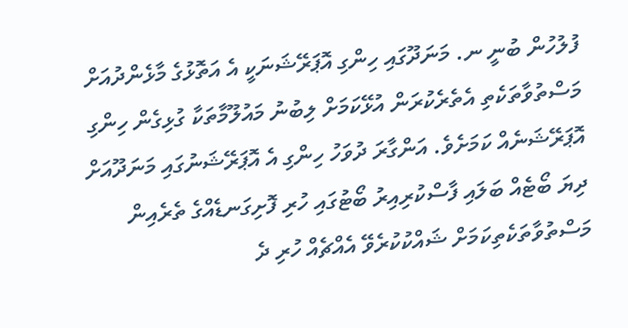ފުލުހުން ބުނީ ނ. މަނަދޫގައި ހިންގި އޮޕަރޭޝަނަކީ އެ އަތޮޅުގެ މާޅެންދުއަށް މަސްތުވާތަކެތި އެތެރެކުރަން އުޅޭކަމަށް ލިބުނު މައުލޫމާތަކާ ގުޅިގެން ހިންގި އޮޕަރޭޝަނެއް ކަމަށެވެ. އަންގާރަ ދުވަހު ހިންގި އެ އޮޕަރޭޝަނުގައި މަނަދޫއަށް ދިޔަ ބޯޓެއް ބަލައި ފާސްކުރިއިރު ބޯޓުގައި ހުރި ފޮށިގަނޑެއްގެ ތެރެއިން މަސްތުވާތަކެތިކަމަށް ޝައްކުކުރެވޭ އެއްޗެއް ހުރި ދެ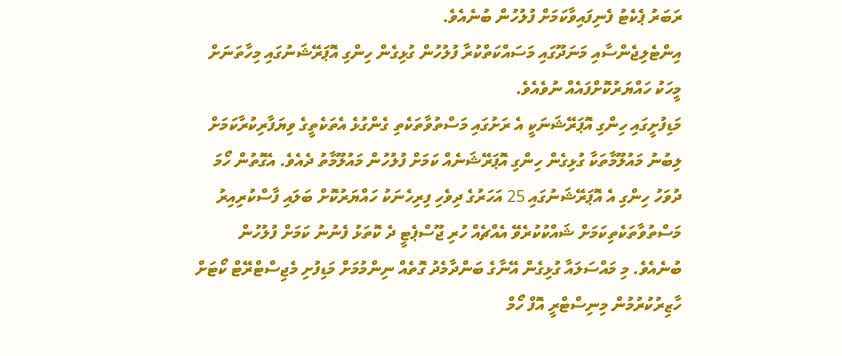ރަބަރު ޕެކެޓު ފެނިފައިވާކަމަށް ފުލުހުން ބުނެއެވެ.
އިންޓެލިޖެންސާއި މަނަދޫގައި މަސައްކަތްކުރާ ފުލުހުން ގުޅިގެން ހިންގި އޮޕަރޭޝަނުގައި މިހާތަނަށް މީހަކު ހައްޔަރުކޮށްފައެއް ނުވެއެވެ.
މަޑިފުށީގައި ހިންގި އޮޕަރޭޝަނަކީ އެ ރަށުގައި މަސްތުވާތަކެތި ގެންގުޅެ އެތަކެތީގެ ވިޔަފާރިކުރާކަމަށް ލިބުނު މައުލޫމާތަކާ ގުޅިގެން ހިންގި އޮޕަރޭޝަނެއް ކަމަށް ފުލުހުން މައުލޫމާތު ދެއެވެ. އެގޮތުން ހޯމަ ދުވަހު ހިންގި އެ އޮޕަރޭޝަނުގައި 25 އަހަރުގެ ދިވެހި ފިރިހެނަކު ހައްޔަރުކޮށް ބަލައި ފާސްކުރިއިރު މަސްތުވާތަކެތިކަމަށް ޝައްކުކުރެވޭ އެއްޗެއް ހުރި ޖޫސްޕެޓީ ދެ ކޮތަޅު ފެނުނު ކަމަށް ފުލުހުން ބުނެއެވެ. މި މައްސަލައާ ގުޅިގެން އޭނާގެ ބަންދާމެދު ގޮތެއް ނިންމުމަށް މަޑިފުށި މެޖިސްޓްރޭޓް ކޯޓަށް ހާޒިރުކުރުމުން މިނިސްޓްރީ އޮފް ހޯމް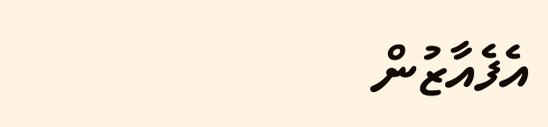އެފެއާޒުން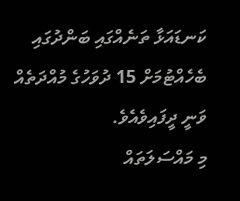ކަނޑައަޅާ ތަނެއްގައި ބަންދުގައި ބެހެއްޓުމަށް 15 ދުވަހުގެ މުއްދަތެއް ވަނީ ދީފައިވެއެވެ.
މި މައްސަލަތައް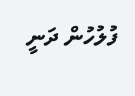ފުލުހުން ދަނީ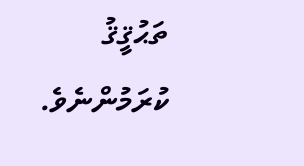ތަޙުޤީޤު ކުރަމުންނެވެ.